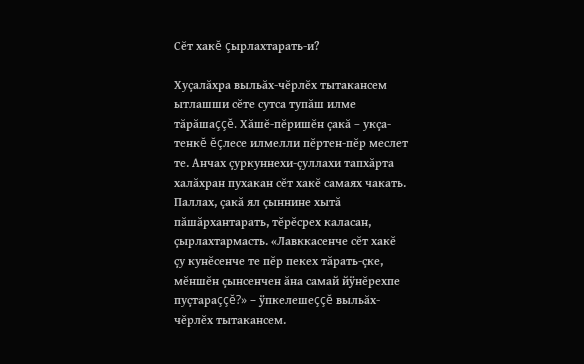Сĕт хакĕ çырлахтарать-и?

Хуçалăхра выльăх-чĕрлĕх тытакансем ытлашши сĕте сутса тупăш илме тăрăшаççĕ. Хăшĕ-пĕришĕн çакă – укçа-тенкĕ ĕçлесе илмелли пĕртен-пĕр меслет те. Анчах çуркуннехи-çуллахи тапхăрта халăхран пухакан сĕт хакĕ самаях чакать. Паллах, çакă ял çыннине хытă пăшăрхантарать, тĕрĕсрех каласан, çырлахтармасть. «Лавккасенче сĕт хакĕ çу кунĕсенче те пĕр пекех тăрать-çке, мĕншĕн çынсенчен ăна самай йÿнĕрехпе пуçтараççĕ?» – ÿпкелешеççĕ выльăх-чĕрлĕх тытакансем.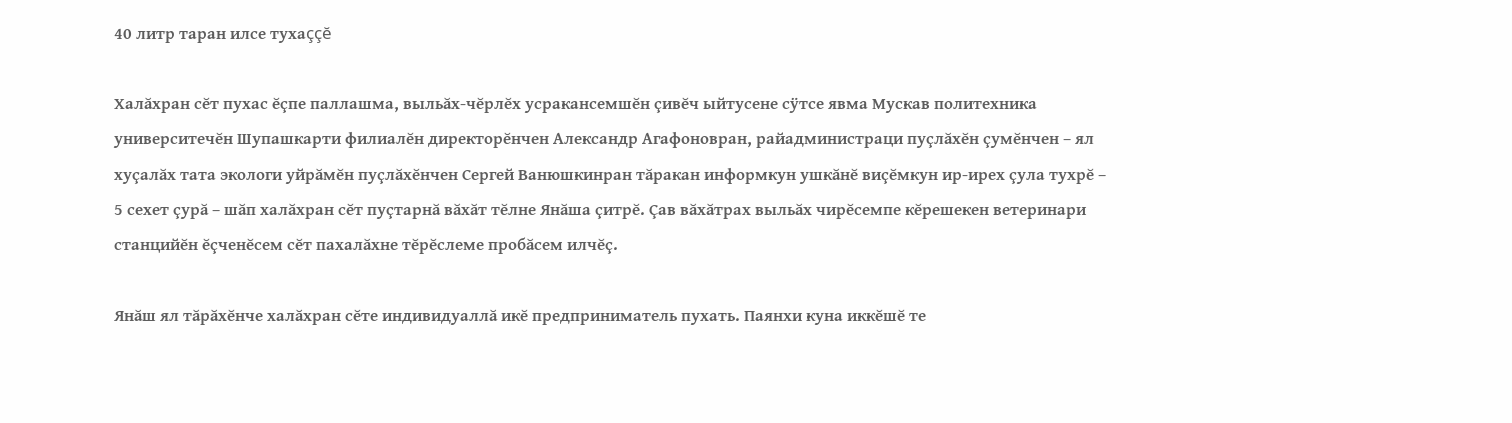40 литр таран илсе тухаççĕ

Халăхран сĕт пухас ĕçпе паллашма, выльăх-чĕрлĕх усракансемшĕн çивĕч ыйтусене сÿтсе явма Мускав политехника университечĕн Шупашкарти филиалĕн директорĕнчен Александр Агафоновран, райадминистраци пуçлăхĕн çумĕнчен – ял хуçалăх тата экологи уйрăмĕн пуçлăхĕнчен Сергей Ванюшкинран тăракан информкун ушкăнĕ виçĕмкун ир-ирех çула тухрĕ – 5 сехет çурă – шăп халăхран сĕт пуçтарнă вăхăт тĕлне Янăша çитрĕ. Çав вăхăтрах выльăх чирĕсемпе кĕрешекен ветеринари станцийĕн ĕçченĕсем сĕт пахалăхне тĕрĕслеме пробăсем илчĕç.

Янăш ял тăрăхĕнче халăхран сĕте индивидуаллă икĕ предприниматель пухать. Паянхи куна иккĕшĕ те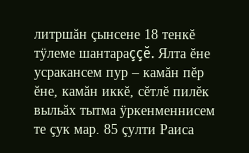литршăн çынсене 18 тенкĕ тÿлеме шантараççĕ. Ялта ĕне усракансем пур – камăн пĕр ĕне, камăн иккĕ, сĕтлĕ пилĕк выльăх тытма ÿркенменнисем те çук мар. 85 çулти Раиса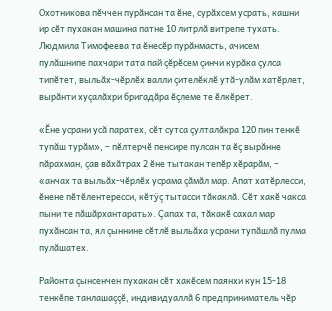Охотникова пĕччен пурăнсан та ĕне, сурăхсем усрать, кашни ир сĕт пухакан машина патне 10 литрлă витрепе тухать. Людмила Тимофеева та ĕнесĕр пурăнмасть, ачисем пулăшнипе пахчари тата пай çĕрĕсем çинчи курăка çулса типĕтет, выльăх-чĕрлĕх валли çителĕклĕ утă-улăм хатĕрлет, вырăнти хуçалăхри бригадăра ĕçлеме те ĕлкĕрет.

«Ĕне усрани усă паратех, сĕт сутса çулталăкра 120 пин тенкĕ тупăш турăм», – пĕлтерчĕ пенсире пулсан та ĕç вырăнне пăрахман, çав вăхăтрах 2 ĕне тытакан тепĕр хĕрарăм, – «анчах та выльăх-чĕрлĕх усрама çăмăл мар. Апат хатĕрлесси, ĕнене пĕтĕлентересси, кĕтÿç тытасси тăкаклă. Сĕт хакĕ чакса пыни те пăшăрхантарать». Çапах та, тăкакĕ сахал мар пухăнсан та, ял çыннине сĕтлĕ выльăха усрани тупăшлă пулма пулăшатех.

Районта çынсенчен пухакан сĕт хакĕсем паянхи кун 15-18 тенкĕпе танлашаççĕ, индивидуаллă 6 предприниматель чĕр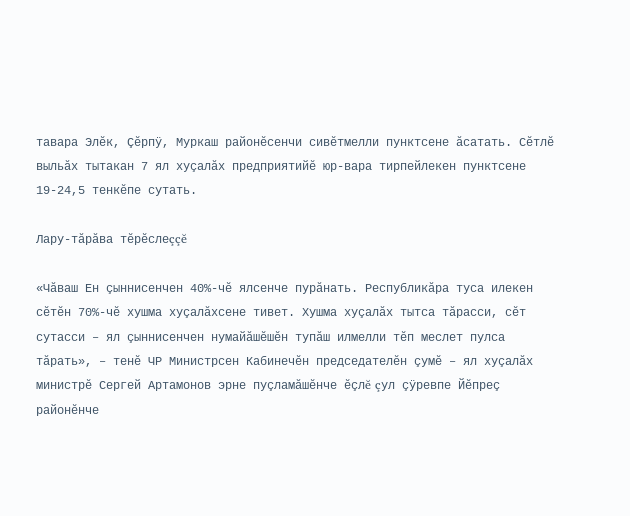тавара Элĕк, Çĕрпÿ, Муркаш районĕсенчи сивĕтмелли пунктсене ăсатать. Сĕтлĕ выльăх тытакан 7 ял хуçалăх предприятийĕ юр-вара тирпейлекен пунктсене 19-24,5 тенкĕпе сутать.

Лару-тăрăва тĕрĕслеççĕ

«Чăваш Ен çыннисенчен 40%-чĕ ялсенче пурăнать. Республикăра туса илекен сĕтĕн 70%-чĕ хушма хуçалăхсене тивет. Хушма хуçалăх тытса тăрасси, сĕт сутасси – ял çыннисенчен нумайăшĕшĕн тупăш илмелли тĕп меслет пулса тăрать», – тенĕ ЧР Министрсен Кабинечĕн председателĕн çумĕ – ял хуçалăх министрĕ Сергей Артамонов эрне пуçламăшĕнче ĕçлĕ çул çÿревпе Йĕпреç районĕнче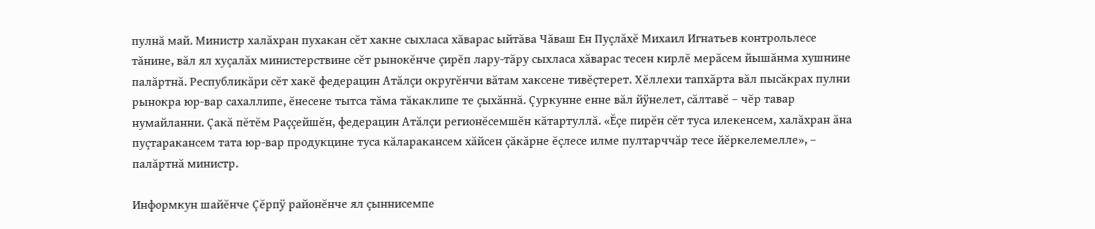пулнă май. Министр халăхран пухакан сĕт хакне сыхласа хăварас ыйтăва Чăваш Ен Пуçлăхĕ Михаил Игнатьев контрольлесе тăнине, вăл ял хуçалăх министерствине сĕт рынокĕнче çирĕп лару-тăру сыхласа хăварас тесен кирлĕ мерăсем йышăнма хушнине палăртнă. Республикăри сĕт хакĕ федерацин Атăлçи округĕнчи вăтам хаксене тивĕçтерет. Хĕллехи тапхăрта вăл пысăкрах пулни рынокра юр-вар сахаллипе, ĕнесене тытса тăма тăкаклипе те çыхăннă. Çуркунне енне вăл йÿнелет, сăлтавĕ – чĕр тавар нумайланни. Çакă пĕтĕм Раççейшĕн, федерацин Атăлçи регионĕсемшĕн кăтартуллă. «Ĕçе пирĕн сĕт туса илекенсем, халăхран ăна пуçтаракансем тата юр-вар продукцине туса кăларакансем хăйсен çăкăрне ĕçлесе илме пултарччăр тесе йĕркелемелле», – палăртнă министр.

Информкун шайĕнче Çĕрпÿ районĕнче ял çыннисемпе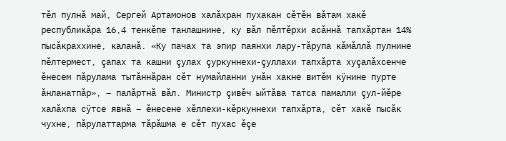тĕл пулнă май, Сергей Артамонов халăхран пухакан сĕтĕн вăтам хакĕ республикăра 16,4 тенкĕпе танлашнине, ку вăл пĕлтĕрхи асăннă тапхăртан 14% пысăкраххине, каланă. «Ку пачах та эпир паянхи лару-тăрупа кăмăллă пулнине пĕлтермест, çапах та кашни çулах çуркуннехи-çуллахи тапхăрта хуçалăхсенче ĕнесем пăрулама тытăннăран сĕт нумайланни унăн хакне витĕм кÿнине пурте ăнланатпăр», – палăртнă вăл. Министр çивĕч ыйтăва татса памалли çул-йĕре халăхпа сÿтсе явнă – ĕнесене хĕллехи-кĕркуннехи тапхăрта, сĕт хакĕ пысăк чухне, пăрулаттарма тăрăшма е сĕт пухас ĕçе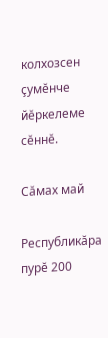колхозсен çумĕнче йĕркелеме сĕннĕ.

Сăмах май

Республикăра пурĕ 200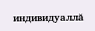индивидуаллă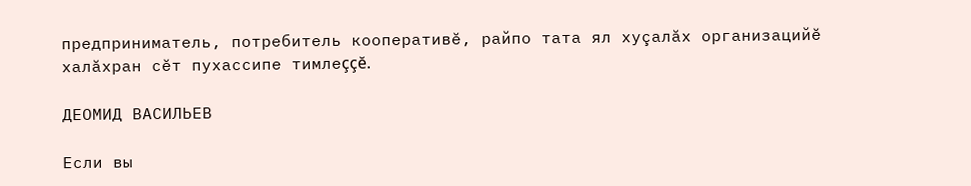предприниматель, потребитель кооперативĕ, райпо тата ял хуçалăх организацийĕ халăхран сĕт пухассипе тимлеççĕ.

ДЕОМИД ВАСИЛЬЕВ

Если вы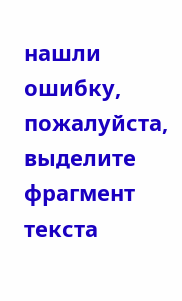нашли ошибку, пожалуйста, выделите фрагмент текста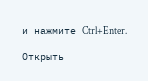и нажмите Ctrl+Enter.

Открыть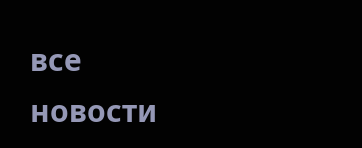все новости